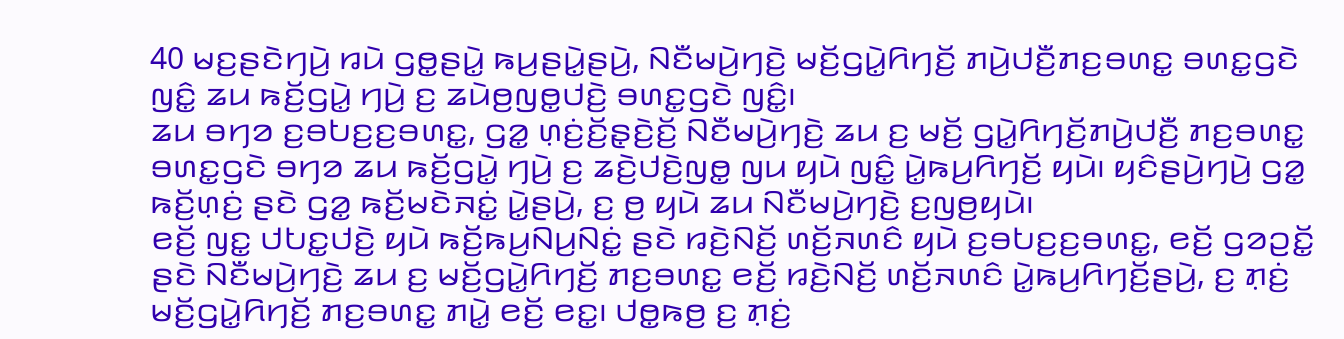40 ꤗꤢ꤬ꤔꤢꤧꤚꤣꤧ꤬ ꤙꤣꤧ ꤞꤥ꤭ꤔꤣꤧ꤭ ꤒꤣ꤬ꤔꤣꤧ꤭ꤔꤣꤧ꤬, ꤡꤢꤪꤗꤣꤧ꤬ꤚꤢꤧ꤬ ꤗꤢꤩ꤬ꤞꤣꤧ꤭ꤖꤚꤢꤩ꤬ ꤊꤣꤧ꤬ꤓꤢꤪ꤬ꤊꤢ꤬ꤋꤛꤢ꤭ ꤋꤛꤢ꤭ꤞꤢꤧ ꤜꤢꤨ꤭ ꤘꤣ ꤒꤢꤩ꤬ꤞꤣꤧ꤭ ꤚꤣꤧ꤬ ꤢ꤬ ꤘꤣꤧꤥ꤬ꤜꤥ꤭ꤓꤢꤧ꤬ ꤋꤛꤢ꤭ꤞꤢꤧ ꤜꤢꤨ꤭꤯
ꤘꤣ ꤋꤚꤤ ꤢ꤬ꤋꤝꤢ꤬ꤢ꤬ꤋꤛꤢ꤭, ꤞꤤ꤭ ꤛ꤫ꤢꤦ꤬ꤢꤩ꤬ꤔ꤫ꤢꤧ꤬ꤢꤩ꤬ ꤡꤢꤪꤗꤣꤧ꤬ꤚꤢꤧ꤬ ꤘꤣ ꤢ꤬ ꤗꤢꤩ꤬ ꤞꤣꤧ꤭ꤖꤚꤢꤩ꤬ꤊꤣꤧ꤬ꤓꤢꤪ꤬ ꤊꤢ꤬ꤋꤛꤢ꤭ ꤋꤛꤢ꤭ꤞꤢꤧ ꤋꤚꤤ ꤘꤣ ꤒꤢꤩ꤬ꤞꤣꤧ꤭ ꤚꤣꤧ꤬ ꤢ꤬ ꤘꤢꤧ꤬ꤓꤢꤧ꤬ꤜꤥ꤭ ꤜꤣ ꤟꤣꤧ ꤜꤢꤨ꤭ ꤣꤧ꤭ꤒꤣ꤬ꤖꤚꤢꤩ꤬ ꤟꤣꤧ꤯ ꤟꤢꤨꤔꤣꤧ꤬ꤚꤣꤧ꤬ ꤞꤤ꤭ ꤒꤢꤩ꤬ꤛ꤫ꤢꤦ꤬ ꤔꤢꤧ ꤞꤤ꤭ ꤒꤢꤩ꤬ꤗꤢꤧꤏꤢꤦ꤭ ꤣꤧ꤭ꤔꤣꤧ꤬, ꤢ꤬ ꤥ꤬ ꤟꤣꤧ ꤘꤣ ꤡꤢꤪꤗꤣꤧ꤬ꤚꤢꤧ꤬ ꤢ꤬ꤜꤥ꤬ꤟꤣꤧ꤯
ꤕꤢꤩ꤬ ꤜꤢ꤭ ꤓꤝꤢ꤭ꤓꤢꤧ꤬ ꤟꤣꤧ ꤒꤢꤩ꤬ꤒꤣ꤬ꤡꤣ꤬ꤡꤢꤦ꤭ ꤔꤢꤧ ꤙꤢꤧ꤬ꤡꤢꤩ꤬ ꤛꤢꤩ꤬ꤏꤛꤢꤨ ꤟꤣꤧ ꤢ꤬ꤋꤝꤢ꤬ꤢ꤬ꤋꤛꤢ꤭, ꤕꤢꤩ꤬ ꤞꤤꤑꤢꤩ꤭ ꤔꤢꤧ ꤡꤢꤪꤗꤣꤧ꤬ꤚꤢꤧ꤬ ꤘꤣ ꤢ꤬ ꤗꤢꤩ꤬ꤞꤣꤧ꤭ꤖꤚꤢꤩ꤬ ꤊꤢ꤬ꤋꤛꤢ꤭ ꤕꤢꤩ꤬ ꤙꤢꤧ꤬ꤡꤢꤩ꤬ ꤛꤢꤩ꤬ꤏꤛꤢꤨ ꤣꤧ꤭ꤒꤣ꤬ꤖꤚꤢꤩ꤬ꤔꤣꤧ꤬, ꤢ꤬ ꤊ꤫ꤢꤦ꤬ ꤗꤢꤩ꤬ꤞꤣꤧ꤭ꤖꤚꤢꤩ꤬ ꤊꤢ꤬ꤋꤛꤢ꤭ ꤊꤣꤧ꤭ ꤕꤢꤩ꤬ ꤕꤢ꤭꤯ ꤓꤥ꤭ꤒꤥ꤬ ꤢ꤬ ꤊ꤫ꤢꤦ꤬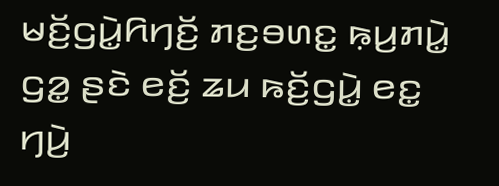ꤗꤢꤩ꤬ꤞꤣꤧ꤭ꤖꤚꤢꤩ꤬ ꤊꤢ꤬ꤋꤛꤢ꤭ ꤒ꤫ꤣ꤬ꤊꤣꤧ꤭ ꤞꤤ꤭ ꤔꤢꤧ ꤕꤢꤩ꤬ ꤘꤣ ꤒꤢꤩ꤬ꤞꤣꤧ꤭ ꤕꤢ꤭ ꤚꤣꤧ꤬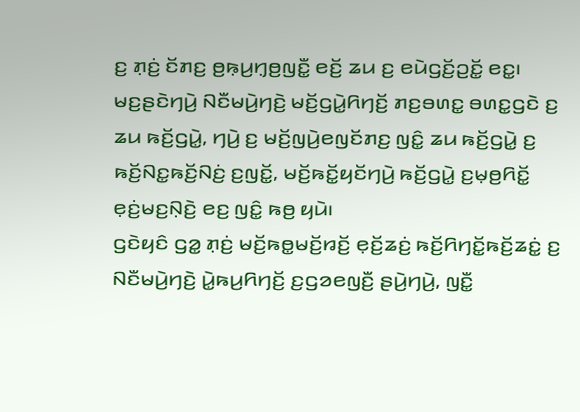ꤢ꤬ ꤊ꤫ꤢꤦ꤬ ꤢꤩꤊꤢ꤬ ꤥ꤬ꤒ꤫ꤣ꤬ꤚ꤫ꤥ꤬ꤜꤢꤪ꤭ ꤕꤢꤩ꤬ ꤘꤣ ꤢ꤬ ꤕꤣꤧꤞꤢꤩ꤬ꤑꤢꤩ꤭ ꤕꤢ꤭꤯
ꤗꤢ꤬ꤔꤢꤧꤚꤣꤧ꤬ ꤡꤢꤪꤗꤣꤧ꤬ꤚꤢꤧ꤬ ꤗꤢꤩ꤬ꤞꤣꤧ꤭ꤖꤚꤢꤩ꤬ ꤊꤢ꤬ꤋꤛꤢ꤭ ꤋꤛꤢ꤭ꤞꤢꤧ ꤢ꤬ ꤘꤣ ꤒꤢꤩ꤬ꤞꤣꤧ꤭, ꤚꤣꤧ꤬ ꤢ꤬ ꤗꤢꤩ꤬ꤜꤣꤧ꤬ꤕꤜꤢꤩꤊꤢ꤬ ꤜꤢꤨ꤭ ꤘꤣ ꤒꤢꤩ꤬ꤞꤣꤧ꤭ ꤢ꤬ ꤒꤢꤩ꤬ꤡꤢ꤭ꤒꤢꤩ꤬ꤡꤢꤦ꤬ ꤢ꤬ꤜꤢꤩ꤭, ꤗꤢꤩ꤬ꤒꤢꤩ꤭ꤟꤢꤩꤚꤣꤧ꤬ ꤒꤢꤩ꤬ꤞꤣꤧ꤭ ꤢ꤬ꤗ꤫ꤥ꤬ꤖꤢꤩ꤭ ꤕ꤫ꤢꤦ꤬ꤗꤢ꤬ꤡ꤫ꤢꤧ꤬ ꤕꤢ꤬ ꤜꤢꤨ꤭ ꤒꤥ꤬ ꤟꤣꤧ꤯
ꤞꤢꤧꤟꤢꤨ ꤞꤤ꤭ ꤊ꤫ꤢꤦ꤬ ꤗꤢꤩ꤬ꤒꤥ꤭ꤗꤢꤩ꤬ꤙꤢꤩ꤬ ꤕ꤫ꤢꤩ꤬ꤘꤢꤦ꤬ ꤒꤢꤩ꤬ꤖꤚꤢꤩ꤭ꤒꤢꤩ꤬ꤘꤢꤦ꤭ ꤢ꤬ ꤡꤢꤪꤗꤣꤧ꤬ꤚꤢꤧ꤬ ꤣꤧ꤭ꤒꤣ꤬ꤖꤚꤢꤩ꤬ ꤢ꤬ꤞꤤꤕꤜꤢꤪ꤬ ꤔꤣꤧ꤬ꤚꤣꤧ꤬, ꤜꤢꤪ꤭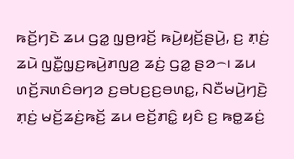ꤒꤢꤩ꤬ꤚꤢꤧ ꤘꤣ ꤞꤤ꤭ ꤜ꤫ꤥ꤬ꤙꤢꤩ꤬ ꤒꤣꤧ꤬ꤟꤢꤩ꤬ꤔꤣꤧ꤬, ꤢ꤬ ꤊ꤫ꤢꤦ꤬ ꤘꤣꤧ ꤜꤢꤪ꤭ꤜ꤫ꤢ꤬ꤒꤣꤧ꤬ꤊꤜꤤ꤬ ꤘꤢꤦ꤬ ꤞꤤ꤭ ꤔꤤ꤮꤯ ꤘꤣ ꤛꤢꤩ꤬ꤏꤛꤢꤨꤋꤚꤤ ꤢ꤬ꤋꤝꤢ꤬ꤢ꤬ꤋꤛꤢ꤭, ꤡꤢꤪꤗꤣꤧ꤬ꤚꤢꤧ꤬ ꤊ꤫ꤢꤦ꤬ ꤗꤢꤩ꤬ꤘꤢꤦ꤬ꤒꤢꤩ꤬ ꤘꤣ ꤕꤢꤩ꤬ꤊꤢꤨ꤭ ꤟꤢꤨ ꤢ꤬ ꤒꤥ꤭ꤘꤢꤦ꤬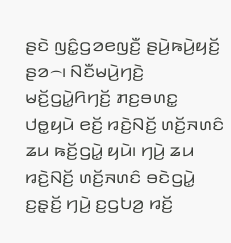ꤔꤢꤧ ꤜꤢꤨ꤭ꤞꤤꤕꤜꤢꤪ꤬ ꤔꤣꤧ꤬ꤒꤣꤧ꤬ꤟꤢꤩ꤬ ꤔꤤ꤮꤯ ꤡꤢꤪꤗꤣꤧ꤬ꤚꤢꤧ꤬ ꤗꤢꤩ꤬ꤞꤣꤧ꤭ꤖꤚꤢꤩ꤬ ꤊꤢ꤬ꤋꤛꤢ꤭ ꤓꤥ꤭ꤟꤣꤧ ꤕꤢꤩ꤬ ꤙꤢꤧ꤬ꤡꤢꤩ꤬ ꤛꤢꤩ꤬ꤏꤛꤢꤨ ꤘꤣ ꤒꤢꤩ꤬ꤞꤣꤧ꤭ ꤟꤣꤧ꤯ ꤚꤣꤧ꤬ ꤘꤣ ꤙꤢꤧ꤬ꤡꤢꤩ꤬ ꤛꤢꤩ꤬ꤏꤛꤢꤨ ꤋꤢꤧꤞꤣꤧ꤭ ꤢ꤬ꤔ꤫ꤢꤩ꤬ ꤚꤣꤧ꤬ ꤢ꤬ꤞꤝꤤ꤬ ꤙꤢꤩ꤬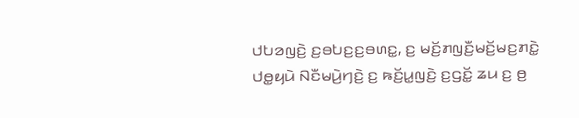ꤓꤝꤤꤜꤢꤧ꤬ ꤢ꤬ꤋꤝꤢ꤬ꤢ꤬ꤋꤛꤢ꤭, ꤢ꤬ ꤗꤢꤩ꤬ꤊꤜꤢꤪ꤬ꤗꤢꤩ꤬ꤗꤢ꤬ꤊꤢꤧ꤭ ꤓꤥ꤭ꤟꤣꤧ ꤡꤢꤪꤗꤣꤧ꤬ꤚꤢꤧ꤬ ꤢ꤬ ꤒꤢꤩ꤬ꤣ꤭ꤜꤢꤧ꤬ ꤢ꤬ꤞꤢꤩ꤭ ꤘꤣ ꤢ꤬ ꤥ꤬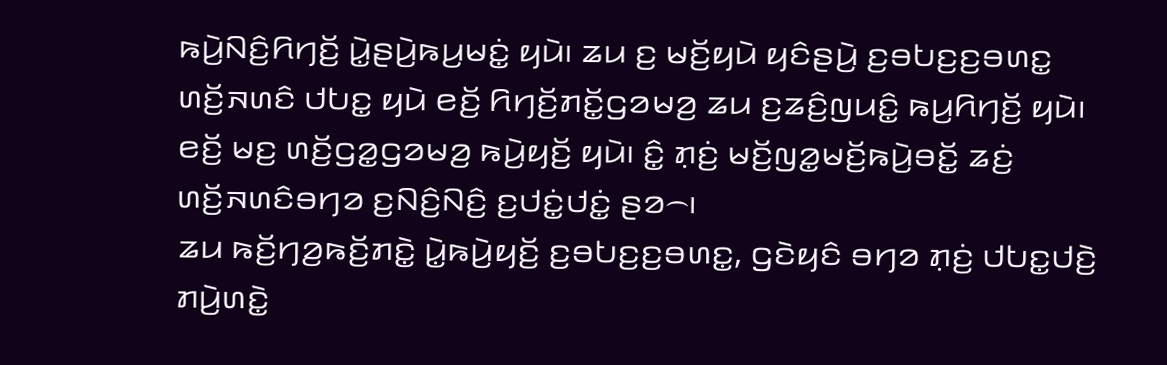ꤒꤣꤧ꤬ꤡꤢꤨ꤬ꤖꤚꤢꤩ꤬ ꤣꤧ꤭ꤔꤣꤧ꤬ꤒꤣ꤬ꤗꤢꤦ꤭ ꤟꤣꤧ꤯ ꤘꤣ ꤢ꤬ ꤗꤢꤩ꤬ꤟꤣꤧ ꤟꤢꤨꤔꤣꤧ꤬ ꤢ꤬ꤋꤝꤢ꤬ꤢ꤬ꤋꤛꤢ꤭ ꤛꤢꤩ꤬ꤏꤛꤢꤨ ꤓꤝꤢ꤭ ꤟꤣꤧ ꤕꤢꤩ꤬ ꤖꤚꤢꤩ꤬ꤊꤢꤩ꤭ꤞꤤꤗꤤ꤬ ꤘꤣ ꤢ꤬ꤘꤢꤨ꤬ꤜꤣꤢꤨ꤭ ꤒꤣ꤬ꤖꤚꤢꤩ꤬ ꤟꤣꤧ꤯ ꤕꤢꤩ꤬ ꤗꤢ꤬ ꤛꤢꤩ꤬ꤞꤤ꤭ꤞꤤꤗꤤ꤬ ꤒꤣꤧ꤬ꤟꤢꤩ꤬ ꤟꤣꤧ꤯ ꤢꤨ꤭ ꤊ꤫ꤢꤦ꤬ ꤗꤢꤩ꤬ꤜꤤ꤭ꤗꤢꤩ꤬ꤒꤣꤧ꤬ꤋꤢꤩ꤭ ꤘꤢꤦ꤬ ꤛꤢꤩ꤬ꤏꤛꤢꤨꤋꤚꤤ ꤢ꤬ꤡꤢꤨ꤬ꤡꤢꤨ꤬ ꤢ꤬ꤓꤢꤦ꤭ꤓꤢꤦ꤭ ꤔꤤ꤮꤯
ꤘꤣ ꤒꤢꤩ꤬ꤚꤤ꤬ꤒꤢꤩ꤬ꤊꤢꤧ꤭ ꤣꤧ꤭ꤒꤣꤧ꤬ꤟꤢꤩ꤬ ꤢ꤬ꤋꤝꤢ꤬ꤢ꤬ꤋꤛꤢ꤭, ꤞꤢꤧꤟꤢꤨ ꤋꤚꤤ ꤊ꤫ꤢꤦ꤬ ꤓꤝꤢ꤭ꤓꤢꤧ꤬ ꤊꤣꤧ꤬ꤛꤢꤧ꤭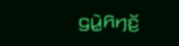ꤞꤣꤧ꤭ꤖꤚꤢꤩ꤬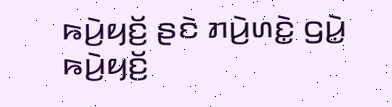ꤒꤣꤧ꤬ꤟꤢꤩ꤬ ꤔꤢꤧ ꤊꤣꤧ꤬ꤛꤢꤧ꤭ ꤞꤣꤧ꤭ ꤒꤣꤧ꤬ꤟꤢꤩ꤬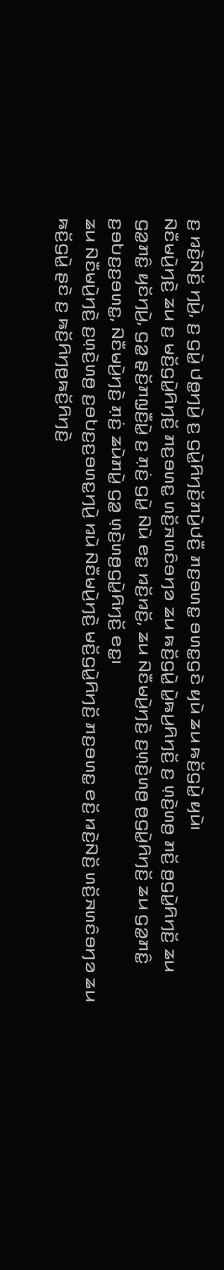ꤢ꤬ ꤙꤢꤧ꤬ꤡꤢꤩ꤬ ꤚꤣꤧ꤬, ꤢ꤬ ꤞꤣꤧ꤭ ꤓꤥ꤭ꤚꤣꤧ꤬ ꤢ꤬ ꤞꤣꤧ꤭ꤖꤚꤢꤩ꤬ꤊꤣꤧ꤬ꤓꤢꤪ꤬ ꤊꤢ꤬ꤋꤛꤢ꤭ ꤋꤛꤢ꤭ꤞꤢꤧ ꤟꤣꤧ ꤘꤣ ꤒꤢꤩ꤬ꤞꤣꤧ꤭ ꤟꤣꤧ꤯
ꤡꤢꤪꤗꤣꤧ꤬ꤚꤢꤧ꤬ ꤘꤣ ꤢ꤬ ꤗꤢꤩ꤬ꤞꤣꤧ꤭ꤖꤚꤢꤩ꤬ ꤊꤢ꤬ꤋꤛꤢ꤭ ꤛꤢꤩ꤬ꤏꤛꤢꤨꤋꤚꤤ ꤘꤣ ꤒꤢꤩ꤬ꤞꤣꤧ꤭ ꤣꤧ꤭ꤒꤣ꤬ꤖꤚꤢꤩ꤬ ꤢ꤬ ꤛ꤫ꤢꤧ꤬ꤛꤥ꤬ ꤊꤢꤩ꤬ ꤥ꤬ꤞꤣꤧ꤭ꤖꤚꤢꤩ꤬ ꤘꤣ ꤞꤤ꤭ꤊꤢꤨ꤭ ꤟꤢꤩꤚꤣꤧ꤬, ꤞꤤ꤭ ꤔ꤫ꤢꤩ꤬ꤊꤜ꤫ꤢꤪ꤬ꤣꤧ꤭ ꤢ꤬ ꤊ꤫ꤢꤦ꤬ ꤞꤣꤧ꤭ ꤡꤣꤧ ꤕꤢ꤭ ꤙꤢꤩ꤬ꤙꤢꤩ꤬, ꤘꤣ ꤡꤢꤪꤗꤣꤧ꤬ꤚꤢꤧ꤬ ꤢ꤬ꤛ꤫ꤢꤧ꤬ꤛꤥ꤬ ꤥ꤬ꤞꤣꤧ꤭ꤖꤚꤢꤩ꤬ ꤘꤣ ꤞꤤ꤭ꤊꤢꤨ꤭ ꤢ꤬ꤋꤝꤢ꤬ꤢ꤬ꤋꤛꤢ꤭, ꤡꤢꤪꤗꤣꤧ꤬ꤚꤢꤧ꤬ ꤊ꤫ꤢꤦ꤬ ꤘꤣꤧꤊꤣꤧ꤭ ꤞꤤ꤭ ꤛ꤫ꤢꤧ꤬ꤛꤥ꤬ꤞꤣꤧ꤭ꤖꤚꤢꤩ꤬ ꤕꤢ꤭꤯
ꤘꤣ ꤡꤢꤪꤗꤣꤧ꤬ꤚꤢꤧ꤬ ꤢ꤬ꤛ꤫ꤢꤧ꤬ꤛꤥ꤬ ꤢ꤬ꤋꤝꤢ꤬ꤢ꤬ꤋꤛꤢ꤭ꤚꤣꤧ꤬ ꤙꤣꤧ ꤡꤢꤪꤗꤣꤧ꤬ꤚꤢꤧ꤬ ꤗꤢꤩ꤬ꤞꤣꤧ꤭ꤖꤚꤢꤩ꤬ ꤊꤢ꤬ꤋꤛꤢ꤭ ꤕꤢꤩ꤬ ꤙꤢꤧ꤬ꤡꤢꤩ꤬ ꤛꤢꤩ꤬ꤏꤛꤢꤨꤋꤚꤤ ꤘꤣ ꤒꤢꤩ꤬ꤞꤣꤧ꤭ ꤔꤢꤧ ꤢ꤬ ꤒꤢꤩ꤬ꤖꤚꤥ꤬ꤒꤢꤩ꤬ꤖꤚꤢꤧ꤬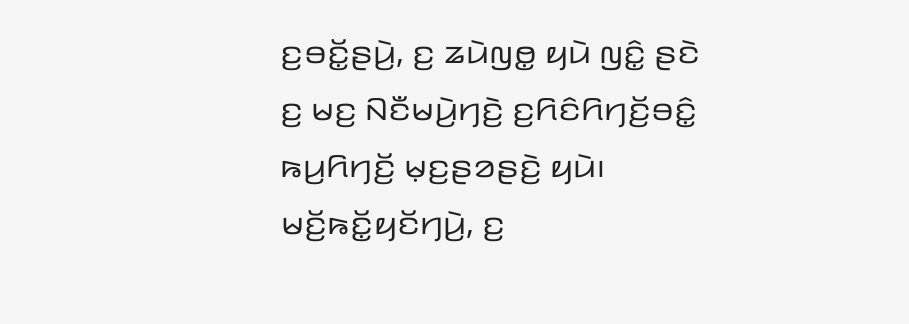ꤢ꤬ꤋꤢꤩ꤭ꤔꤣꤧ꤬, ꤢ꤬ ꤘꤣꤧꤜꤥ꤭ ꤟꤣꤧ ꤜꤢꤨ꤭ ꤔꤢꤧ ꤢ꤬ ꤗꤢ꤬ ꤡꤢꤪꤗꤣꤧ꤬ꤚꤢꤧ꤬ ꤢ꤬ꤖꤢꤨꤖꤚꤢꤩ꤬ꤋꤢꤨ꤭ ꤒꤣ꤬ꤖꤚꤢꤩ꤬ ꤗ꤫ꤢ꤬ꤔꤤꤔꤢꤧ꤬ ꤟꤣꤧ꤯
ꤗꤢꤩ꤬ꤒꤢꤩ꤭ꤟꤢꤩꤚꤣꤧ꤬, ꤢ꤬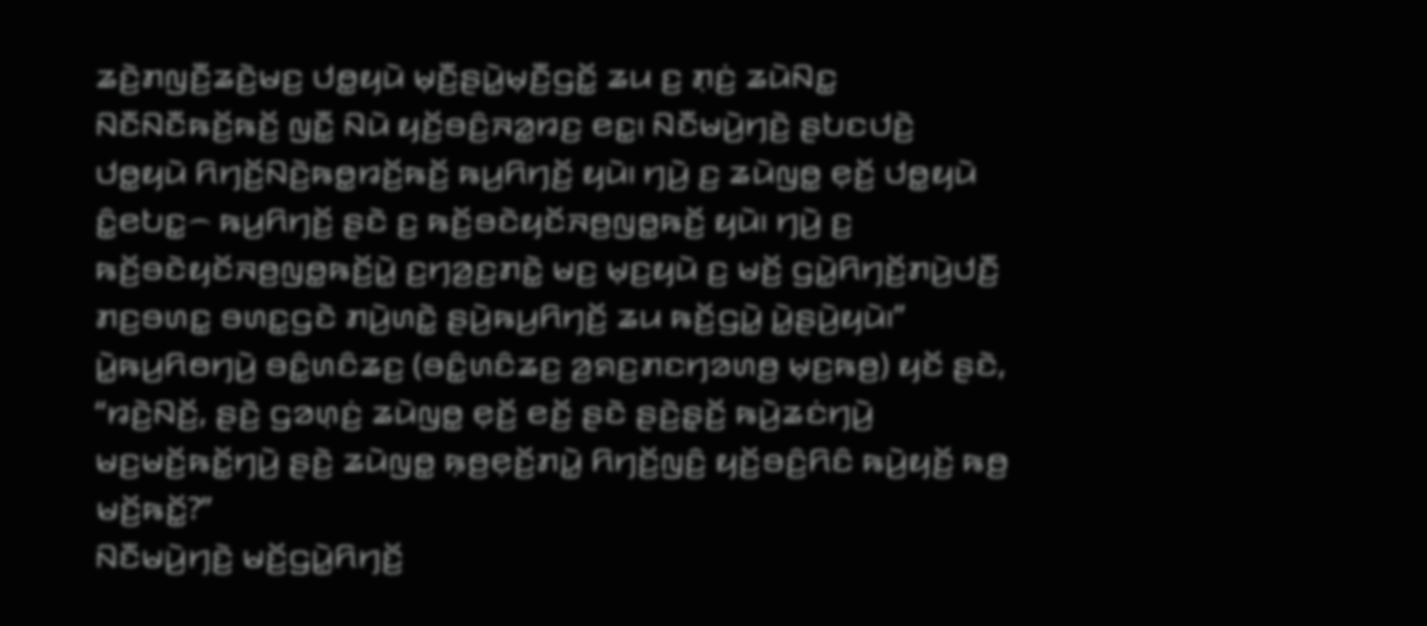ꤘꤢꤧ꤬ꤊꤜꤢꤪ꤬ꤘꤢꤧ꤬ꤗꤢ꤬ ꤓꤥ꤭ꤟꤣꤧ ꤗ꤫ꤢꤪ꤬ꤔꤣꤧ꤭ꤗ꤫ꤢꤪ꤬ꤞꤢꤩ꤭ ꤘꤣ ꤢ꤬ ꤊ꤫ꤢꤦ꤬ ꤘꤣꤧꤡꤢ꤭ ꤡꤢꤪꤡꤢꤪꤒꤢꤩ꤬ꤒꤢꤩ꤬ ꤜꤢꤪ꤭ ꤡꤣꤧ ꤟꤢꤩ꤬ꤋꤢꤨ꤬ꤏꤤ꤭ꤙꤢ꤬ ꤕꤢ꤭꤯ ꤡꤢꤪꤗꤣꤧ꤬ꤚꤢꤧ꤬ ꤔꤝꤢꤓꤢꤧ꤬ ꤓꤥ꤭ꤟꤣꤧ ꤖꤚꤢꤩ꤬ꤡꤢꤧ꤬ꤒꤥ꤭ꤙꤢꤩ꤬ꤒꤢꤩ꤬ ꤒꤣ꤬ꤖꤚꤢꤩ꤬ ꤟꤣꤧ꤯ ꤚꤣꤧ꤬ ꤢ꤬ ꤘꤣꤧꤜꤥ꤭ ꤕ꤫ꤢꤩ꤬ ꤓꤥ꤭ꤟꤣꤧ ꤢꤨ꤭ꤕꤝꤢ꤭꤮ ꤒꤣ꤬ꤖꤚꤢꤩ꤬ ꤔꤢꤧ ꤢ꤬ ꤒꤢꤩ꤬ꤋꤢꤧꤟꤢꤩꤏꤥ꤬ꤜꤥ꤭ꤒꤢꤩ꤬ ꤟꤣꤧ꤯ ꤚꤣꤧ꤬ ꤢ꤬ ꤒꤢꤩ꤬ꤋꤢꤧꤟꤢꤩꤏꤥ꤬ꤜꤥ꤭ꤒꤢꤩ꤬ꤣꤧ꤭ ꤢ꤬ꤚꤤ꤬ꤢ꤬ꤊꤢꤧ꤭ ꤗꤢ꤬ ꤗ꤫ꤢ꤬ꤟꤣꤧ ꤢ꤬ ꤗꤢꤩ꤬ ꤞꤣꤧ꤭ꤖꤚꤢꤩ꤬ꤊꤣꤧ꤬ꤓꤢꤪ꤬ ꤊꤢ꤬ꤋꤛꤢ꤭ ꤋꤛꤢ꤭ꤞꤢꤧ ꤊꤣꤧ꤬ꤛꤢꤧ꤭ ꤔꤣꤧ꤬ꤒꤣ꤬ꤖꤚꤢꤩ꤬ ꤘꤣ ꤒꤢꤩ꤬ꤞꤣꤧ꤭ ꤣꤧ꤭ꤔꤣꤧ꤬ꤟꤣꤧ꤯”
ꤣꤧ꤭ꤒꤣ꤬ꤖꤥꤚꤣꤧ꤬ ꤋꤢꤨ꤭ꤛꤢꤨꤘꤢ꤬ (ꤋꤢꤨ꤭ꤛꤢꤨꤘꤢ꤬ ꤤ꤬ꤎꤢ꤬ꤊꤢꤚꤤꤛꤥ꤬ ꤗ꤫ꤢ꤬ꤒꤥ꤬) ꤟꤢꤩ ꤔꤢꤧ, “ꤙꤢꤧ꤬ꤡꤢꤩ꤬, ꤔꤢꤧ꤬ ꤞꤤꤛ꤫ꤢꤦ꤬ ꤘꤣꤧꤜꤥ꤭ ꤕ꤫ꤢꤩ꤬ ꤕꤢꤩ꤬ ꤔꤢꤧ ꤔꤢꤧ꤬ꤔ꤫ꤢꤩ꤬ ꤒꤣꤧ꤬ꤘꤢꤦꤚꤣꤧ꤬ ꤗꤢ꤬ꤗꤢꤩ꤬ꤒꤢꤩ꤭ꤚꤣꤧ꤬ ꤔꤢꤧ꤬ ꤘꤣꤧꤜꤥ꤭ ꤒ꤫ꤥ꤬ꤕ꤫ꤢꤩ꤬ꤊꤣꤧ꤭ ꤖꤚꤢꤩ꤬ꤜꤢꤨ꤬ ꤟꤢꤩ꤬ꤋꤢꤨ꤬ꤖꤢꤨ ꤒꤣꤧ꤬ꤟꤢꤩ꤬ ꤒꤥ꤬ ꤗꤢꤩ꤬ꤒꤢꤩ꤭?”
ꤡꤢꤪꤗꤣꤧ꤬ꤚꤢꤧ꤬ ꤗꤢꤩ꤬ꤞꤣꤧ꤭ꤖꤚꤢꤩ꤬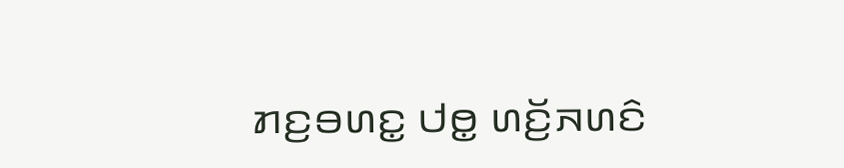ꤊꤢ꤬ꤋꤛꤢ꤭ ꤓꤥ꤭ ꤛꤢꤩ꤬ꤏꤛꤢꤨ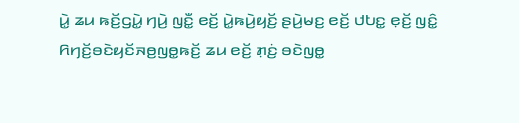ꤣꤧ꤭ ꤘꤣ ꤒꤢꤩ꤬ꤞꤣꤧ꤭ ꤚꤣꤧ꤬ ꤜꤢꤪ꤭ ꤕꤢꤩ꤬ ꤣꤧ꤭ꤒꤣꤧ꤬ꤟꤢꤩ꤬ ꤔꤣꤧ꤬ꤗꤢ꤬ ꤕꤢꤩ꤬ ꤓꤝꤢ꤭ ꤕ꤫ꤢꤩ꤬ ꤜꤢꤨ꤭ ꤖꤚꤢꤩ꤬ꤋꤢꤧꤟꤢꤩꤏꤥ꤬ꤜꤥ꤭ꤒꤢꤩ꤬ ꤘꤣ ꤕꤢꤩ꤬ ꤊ꤫ꤢꤦ꤬ ꤋꤢꤧꤜꤥ꤭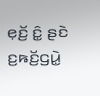ꤕ꤫ꤢꤩ꤬ ꤢꤨ꤭ ꤔꤢꤧ ꤢ꤬ꤒꤢꤩ꤬ꤞꤣꤧ꤭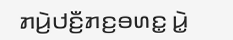ꤊꤣꤧ꤬ꤓꤢꤪ꤬ꤊꤢ꤬ꤋꤛꤢ꤭ ꤣꤧ꤭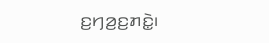ꤢ꤬ꤚꤤ꤬ꤢ꤬ꤊꤢꤧ꤭꤯